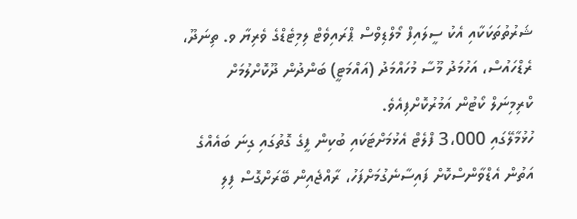ޝަރުތުތަކަކާއި އެކު ސީލައިފް މޯލްޑިވްސް ޕްރައިވެޓް ލިމިޓެޑްގެ ވެރިޔާ ވ. ތިނަދޫ، ރެޑްހައުސް، އަހުމަދު މޫސާ މުހައްމަދު (އައްމަޓީ) ބަންދުން ދޫކޮށްލުމަށް ކްރިމިނަލް ކޯޓުން އަމުރުކޮށްފިއެވެ.
ހުޅުމާލޭގައި 3،000 ފްލެޓް އެޅުމަށްޓަކައި ބުކިން ފީގެ ގޮތުގައި ގިނަ ބައެއްގެ އަތުން އެޑްވާންސްކޮށް ފައިސާނެގުމަށްފަހު، ރާއްޖެއިން ބޭރަށްގޮސް ފިލި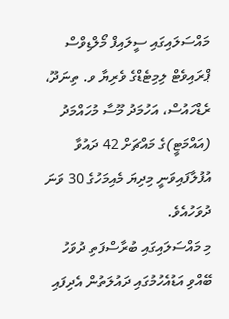މައްސަލައިގައި ސީލައިފް މޯލްޑިވްސް ޕްރައިވެޓް ލިމިޓެޑްގެ ވެރިޔާ ވ. ތިނަދޫ، ރެޑްހައުސް، އަހުމަދު މޫސާ މުހައްމަދު (އައްމަޓީ)ގެ މައްޗަށް 42 ދައުވާ އުފުލާފައިވަނީ މިދިޔަ މެއިމަހުގެ 30 ވަނަ ދުވަހުއެވެ.
މި މައްސަލައިގައި ބުރާސްފަތި ދުވަހު ބޭއްވި އަޑުއެހުމުގައި ދައުލަތުން އެދިފައި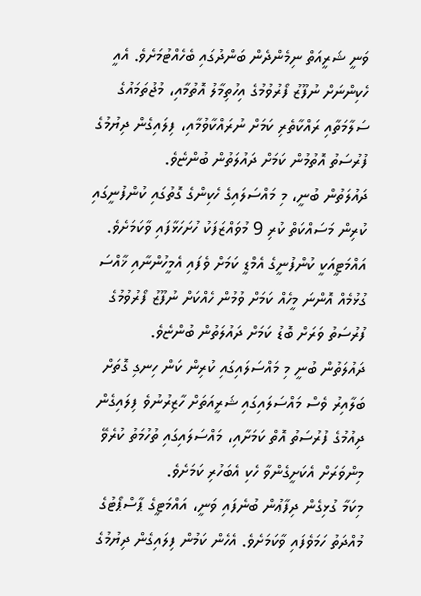ވަނީ ޝަރީއަތް ނިމެންދެން ބަންދުގައި ބެހެއްޓުމަށެވެ. އެއީ ހެކިންނަށް ނުފޫޒު ފޯރުވުމުގެ އިހުތިމާލު އޮތުމާއި، މުޖުތަމައުގެ ސަލާމަތާއި ރައްކާތެރި ކަމަށް ނުރައްކާވުމާއި، ފިލައިގެން ދިޔުމުގެ ފުރުސަތު އޮތުމުން ކަމަށް ދައުލަތުން ބުންޏެވެ.
ދައުލަތުން ބުނީ، މި މައްސަލައިގެ ހެކިންގެ ގޮތުގައި ކުންފުނީގައި ކުރިން މަސައްކަތް ކުރި 9 މުވައްޒަފަކު ހުށަހަޅާފައި ވާކަމަށެވެ. އައްމަޓީއަކީ ކުންފުނީގެ އެމްޑީ ކަމަށް ވެފައި އެމީހުންނާއި ޚާއްސަ ގުޅުމެއް އޮންނަ މީހެއް ކަމަށް ވުމުން ހެއްކަށް ނުފޫޒު ފޯރުވުމުގެ ފުރުސަތު ވަރަށް ބޮޑު ކަމަށް ދައުލަތުން ބުންޏެވެ.
ދައުލަތުން ބުނީ މި މައްސަލައިގައި ކުރިން ކަން ހިނގި ގޮތަށް ބަލާއިރު ވެސް މައްސަލައިގައި ޝަރީއަތަށް ހާޒިރުނުވެ ފިލައިގެން ދިއުމުގެ ފުރުސަތު އޮތް ކަމަށާއި، މައްސަލައިގައި ތުހުމަތު ކުރެވޭ މިންވަރަށް އެކަށީގެންވާ ހެކި އެބަހުރި ކަމަށެވެ.
މިކަމާ ގުޅިގެން ދިފާޢުން ބުނެފައި ވަނީ، އައްމަޓީގެ ޕާސްޕޯޓުގެ މުއްދަތު ހަމަވެފައި ވާކަމަށެވެ. އެހެން ކަމުން ފިލައިގެން ދިޔުމުގެ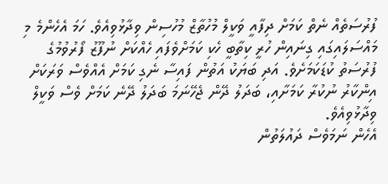ފުރުސަތެއް ނެތް ކަމަށް ދިފާއީ ވަކީލް މުހުތާޒް މުހުސިން ވިދާޅުވިއެވެ. ހަމަ އެހެންމެ މި މައްސަލައިގައި ގިނައިން ހުރީ ކިތާބީ ހެކި ކަމަށްވެފައި ހެއްކަށް ނުފޫޒު ފޯރުވުމުގެ ފުރުސަތު ކުޑަކަމަށެވެ. އަދި ބަޔަކު އަތުން ފައިސާ ނެގި ކަމަށް އެއްވެސް ވަރަކަށް އިންކާރު ނުކުރާ ކަމަށާއި، ބަދަލު ދޭން ޖެހޭނަމަ ބަދަލު ދޭނެ ކަމަށް ވެސް ވަކީލް ވިދާޅުވިއެވެ.
އެހެން ނަމަވެސް ދައުލަތުން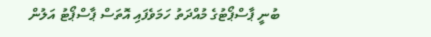ބުނީ ޕާސްޕޯޓުގެ މުއްދަތު ހަމަވެފައި އޮތަސް ޕާސްޕޯޓު އަލުން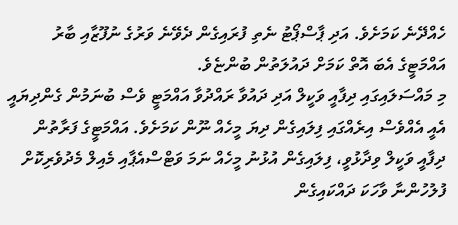ހެއްދޭނެ ކަމަށެވެ. އަދި ޕާސްޕޯޓު ނެތި ފުރައިގެން ދެވޭނެ ވަރުގެ ނުފޫޒާއި ބާރު އައްމަޓީގެ އެބަ އޮތް ކަމަށް ދައުލަތުން ބުންޏެވެ.
މި މައްސަލައިގައި ދިފާއީ ވަކީލް އަދި ދައުވާ ރައްދުވާ އައްމަޓީ ވެސް ބުނަމުން ގެންދިޔައީ އެއީ އެއްވެސް އިރެއްގައި ފިލައިގެން ދިޔަ މީހެއް ނޫން ކަމަށެވެ. އައްމަޓީގެ ފަރާތުން ދިފާއީ ވަކީލް ވިދާޅުވީ، ފިލައިގެން އުޅުނު މީހެއް ނަމަ ވަޓްސްއެޕާއި މެއިލް މެދުވެރިކޮށް ފުލުހުންނާ ވާހަކަ ދައްކައިގެން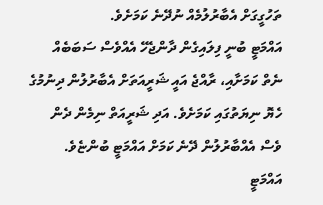ތަހުގީގަށް އެބާރުލުމެއް ނުދޭނެ ކަމަށެވެ.
އައްމަޓީ ބުނީ ފިލައިގެން ދާންޖެހޭ އެއްވެސް ސަބަބެއް ނެތް ކަމަށާއި، ރާއްޖެ އައީ ޝަރީއަތަށް އެބާރުލުން ދިނުމުގެ ހެޔޮ ނިޔަތުގައި ކަމަށެވެ. އަދި ޝަރީއަތް ނިމެން ދެން ވެސް އެއްބާރުލުން ދޭނެ ކަމަށް އައްމަޓީ ބުންޏެވެ. އައްމަޓީ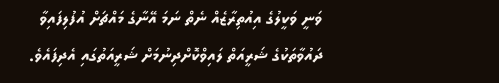ވަނީ ވަކީލުގެ އިއުތިރާޒެއް ނެތް ނަމަ އޭނާގެ މައްޗަށް އުފުލިފައިވާ ދައުވާތަކުގެ ޝަރީއަތް ލައިވްކޮށްދިނުމަށް ޝަރީއަތުގައި އެދިފައެވެ.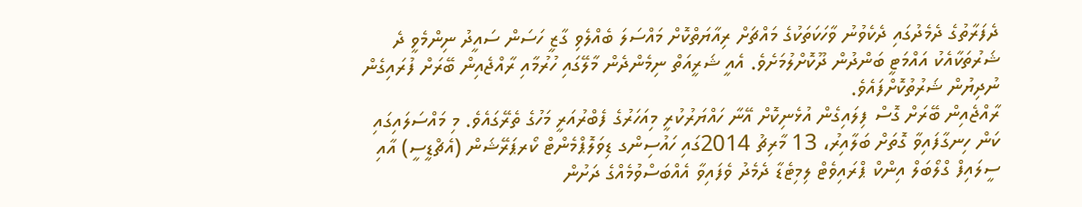ދެފަރާތުގެ ދެމެދުގައި ދެކެވުނު ވާހަކަތަކުގެ މައްޗަށް ރިއާޔަތްކޮށް މައްސަލަ ބެއްލެވި ގާޒީ ހަސަން ސައީދު ނިންމެވީ ދެ ޝަރުތަކާއެކު އައްމަޓީ ބަންދުން ދޫކޮށްލުމަށެވެ. އެއީ ޝަރީއަތް ނިމެންދެން މާލޭގައި ހުރުމާއި ރާއްޖެއިން ބޭރަށް ފުރައިގެން ނުދިޔުން ޝަރުތުކޮށްފައެވެ.
ރާއްޖެއިން ބޭރަށް ގޮސް ފިލައިގެން އުޅެނިކޮށް އޭނާ ހައްޔަރުކުރީ މިއަހަރުގެ ފެބްރުއަރީ މަހުގެ ތެރޭގައެވެ. މި މައްސަލައިގައި ކަން ހިނގާފައިވާ ގޮތަށް ބަލާއިރު، 13 މާރިޗު 2014ގައި ހައުސިންގ ޑިވަލޮޕްމެންޓް ކޯރޕަރޭޝަން (އެޗްޑީސީ) އާއި ސީލައިފް ގްލޯބަލް އިންކް ޕްރައިވެޓް ލިމިޓެޑާ ދެމެދު ވެފައިވާ އެއްބަސްވުމެއްގެ ދަށުން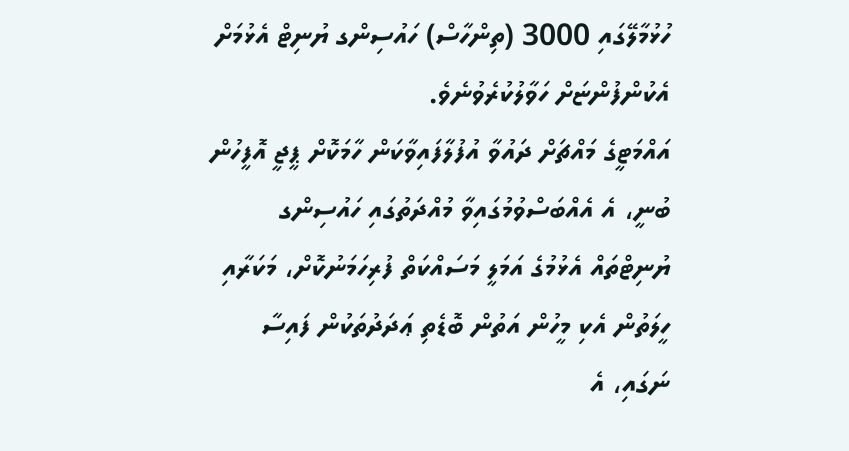ހުޅުމާލޭގައި 3000 (ތިންހާސް) ހައުސިންގ ޔުނިޓް އެޅުމަށް އެކުންފުންޏަށް ހަވާލުކުރެވުނެވެ.
އައްމަޓީގެ މައްޗަށް ދައުވާ އުފުލާފައިވާކަން ހާމަކޮށް ޕީޖީ އޮފީހުން ބުނީ، އެ އެއްބަސްވުމުގައިވާ މުއްދަތުގައި ހައުސިންގ ޔުނިޓްތައް އެޅުމުގެ އަމަލީ މަސައްކަތް ފުރިހަމަނުކޮށް، މަކަރާއި ހީލަތުން އެކި މީހުން އަތުން ބޮޑެތި ޢަދަދުތަކުން ފައިސާ ނަގައި، އެ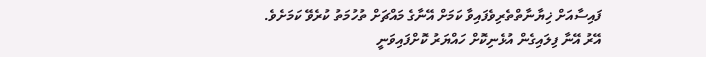ފައިސާއަށް ޚިޔާނާތްތެރިވެފައިވާ ކަމަށް އޭނާގެ މައްޗަށް ތުހުމަތު ކުރެވޭ ކަމަށެވެ.
އޭރު އޭނާ ފިލައިގެން އުޅެނިކޮށް ހައްޔަރު ކޮށްފައިވަނީ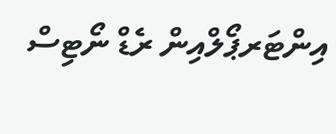އިންޓަރޕޯލްއިން ރެޑް ނޯޓިސް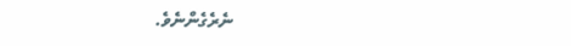ނެރެގެންނެވެ.